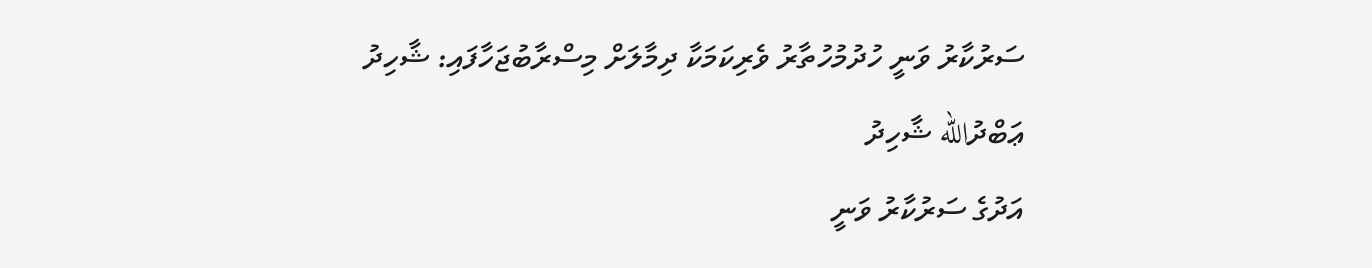ސަރުކާރު ވަނީ ހުދުމުހުތާރު ވެރިކަމަކާ ދިމާލަށް މިސްރާބުޖަހާފައި: ޝާހިދު
ޢަބްދުالله ޝާހިދު
އަދުގެ ސަރުކާރު ވަނީ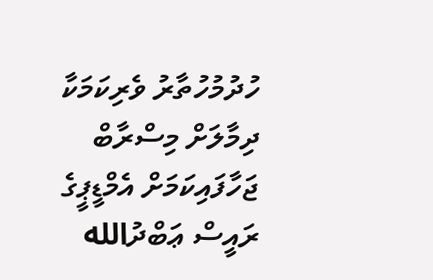ހުދުމުހުތާރު ވެރިކަމަކާ ދިމާލަށް މިސްރާބް ޖަހާފައިކަމަށް އެމްޑީޕީގެ ރައީސް ޢަބްދުالله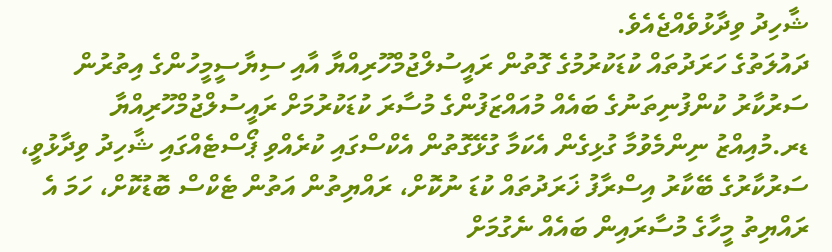ޝާހިދު ވިދާޅުވެއްޖެއެވެ.
ދައުލަތުގެ ހަރަދުތައް ކުޑަކުރުމުގެ ގޮތުން ރައީސުލްޖުމްހޫރިއްޔާ އާއި ސިޔާސީމީހުންގެ އިތުރުން ސަރުކާރު ކުންފުނިތަނުގެ ބައެއް މުއައްޒަފުންގެ މުސާރަ ކުޑަކުރުމަށް ރައީސުލްޖުމްހޫރިއްޔާ ޑރ.މުއިއްޒު ނިންމެވުމާ ގުޅިގެން އެކަމާ ގުޅޭގޮތުން އެކްސްގައި ކުރެއްވި ޕޯސްޓެއްގައި ޝާހިދު ވިދާޅުވީ، ސަރުކާރުގެ ބޭކާރު އިސްރާފު ޚަރަދުތައް ކުޑަ ނުކޮށް، ރައްޔިތުން އަތުން ޓެކްސް ބޮޑުކޮށް، ހަމަ އެ ރައްޔިތު މީހާގެ މުސާރައިން ބައެއް ނެގުމަށް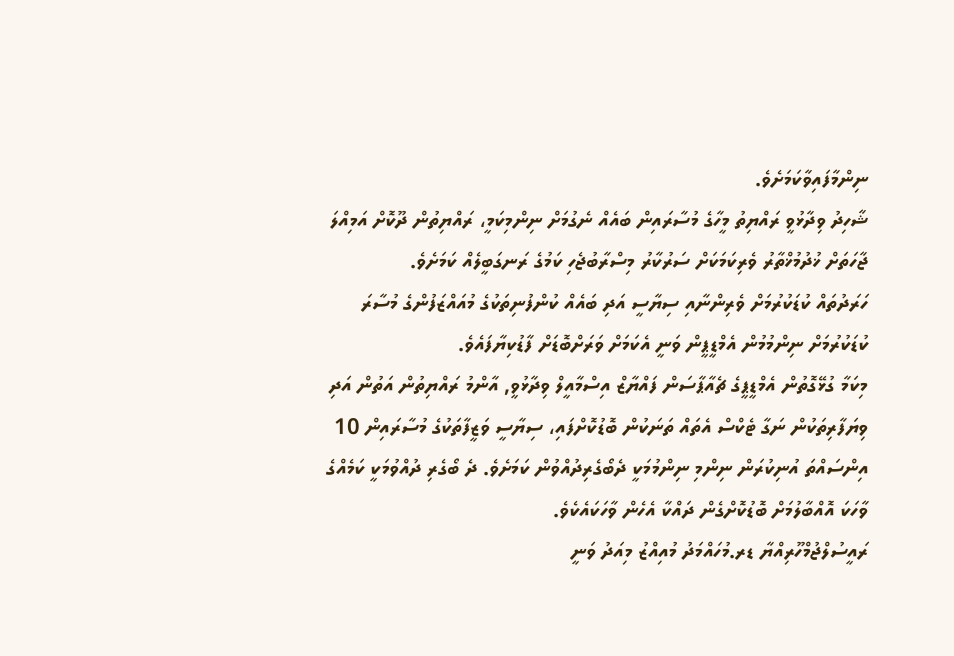ނިންމާފައިވާކަމަށެވެ.
ޝާހިދު ވިދާޅުވީ ރައްޔިތު މީހާގެ މުސާރައިން ބައެއް ނެގުމަށް ނިންމިކަމީ، ރައްޔިތުން ދޫކޮށް އަމިއްލަ ޖާހަތަށް ޚުދުމުޚްތާރު ވެރިކަމަކަށް ސަރުކާރު މިސްރާބުޖެހި ކަމުގެ ރަނގަބީލެއް ކަމަށެވެ.
ހަރަދުތައް ކުޑަކުރުމަށް ވެރިންނާއި ސިޔާސީ އަދި ބައެއް ކުންފުނިތަކުގެ މުއައްޒަފުންގެ މުސާރަ ކުޑަކުރުމަށް ނިންމުމުން އެމްޑީޕީން ވަނީ އެކަމަށް ވަރަށްބޮޑަށް ފާޑުކިޔާފައެވެ.
މިކަމާ ގުޅޭގޮތުން އެމްޑީޕީގެ ޗެއާޕާސަން ފައްޔާޒް އިސްމާއީލް ވިދާޅުވީ, އާންމު ރައްޔިތުން އަތުން އަދި ވިޔަފާރިތަކުން ނަގާ ޓެކްސް އެތައް ތަނަކުން ބޮޑުކޮށްފައި، ސިޔާސީ ވަޒީފާތަކުގެ މުސާރައިން 10 އިންސައްތަ އުނިކުރަން ނިންމި ނިންމުމަކީ ދެބޯގެރިދުއްވުން ކަމަށެވެ. ދެ ބޯގެރި ދުއްވުމަކީ ކަމެއްގެ ވާހަކަ އޮއްބާލުމަށް ބޮޑުކޮށްގެން ދައްކާ އެހެން ވާހަކައެކެވެ.
ރައީސުލްޖުމްހޫރިއްޔާ ޑރ.މުހައްމަދު މުއިއްޒު މިއަދު ވަނީ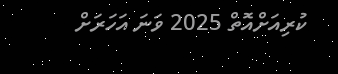ކުރިއަށްއޮތް 2025 ވަނަ އަހަރަށް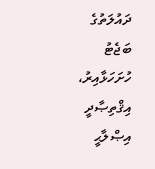ދައުލަތުގެ ބަޖެޓު ހުށަހަޅާއިރު، އިޤްތިޞާދީ އިޞްލާޙީ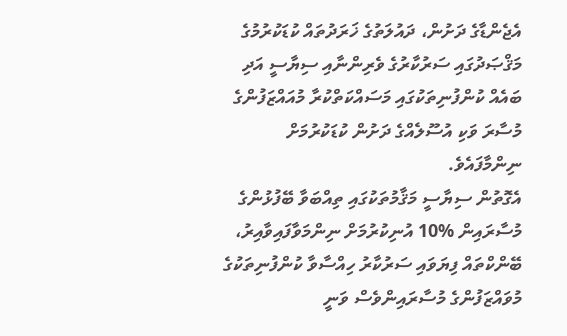އެޖެންޑާގެ ދަށުން، ދައުލަތުގެ ޚަރަދުތައް ކުޑަކުރުމުގެ މަޤްޞަދުގައި ސަރުކާރުގެ ވެރިންނާއި ސިޔާސީ އަދި ބައެއް ކުންފުނިތަކުގައި މަސައްކަތްކުރާ މުއައްޒަފުންގެ މުސާރަ ވަކި އުސޫލެއްގެ ދަށުން ކުޑަކުރުމަށް ނިންމާފައެވެ.
އެގޮތުން ސިޔާސީ މަޤާމުތަކުގައި ތިއްބަވާ ބޭފުޅުންގެ މުސާރައިން %10 އުނިކުރުމަށް ނިންމަވާފައިވާއިރު، ބޭންކްތައް ފިޔަވައި ސަރުކާރު ހިއްސާވާ ކުންފުނިތަކުގެ މުވައްޒަފުންގެ މުސާރައިންވެސް ވަނީ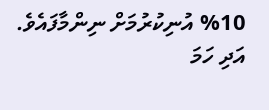%10 އުނިކުރުމަށް ނިންމާފައެވެ. އަދި ހަމަ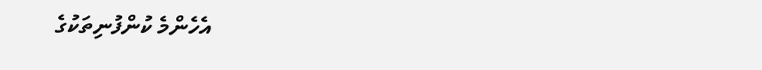އެހެންމެ ކުންފުނިތަކުގެ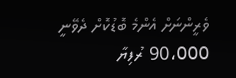ވެރީންނަށް އެންމެ ބޮޑުކޮށް ދެވޭނީ 90،000 ރުފިޔާ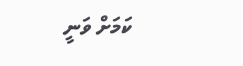ކަމަށް ވަނީ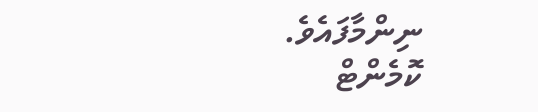ނިންމާފައެވެ.
ކޮމެންޓް